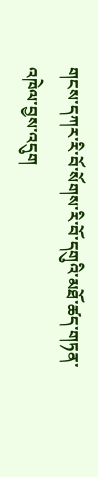གངས་དཀར་རི་བོ་སོགས་རི་བོ་དགུའི་མཐོ་ཚད་གཏན་འཁེལ་བྱས་འདུག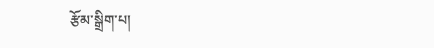རྩོམ་སྒྲིག་པ།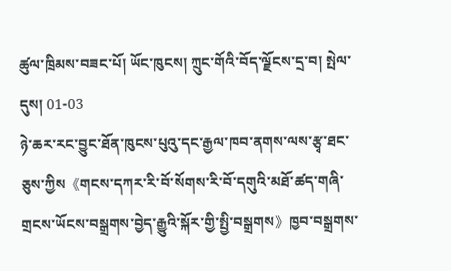ཚུལ་ཁྲིམས་བཟང་པོ། ཡོང་ཁུངས། ཀྲུང་གོའི་བོད་ལྗོངས་དྲ་བ། སྤེལ་དུས། 01-03
ཉེ་ཆར་རང་བྱུང་ཐོན་ཁུངས་པུའུ་དང་རྒྱལ་ཁབ་ནགས་ལས་རྩྭ་ཐང་ཅུས་ཀྱིས《གངས་དཀར་རི་བོ་སོགས་རི་བོ་དགུའི་མཐོ་ཚད་གཞི་གྲངས་ཡོངས་བསྒྲགས་བྱེད་རྒྱུའི་སྐོར་གྱི་སྤྱི་བསྒྲགས》ཁྱབ་བསྒྲགས་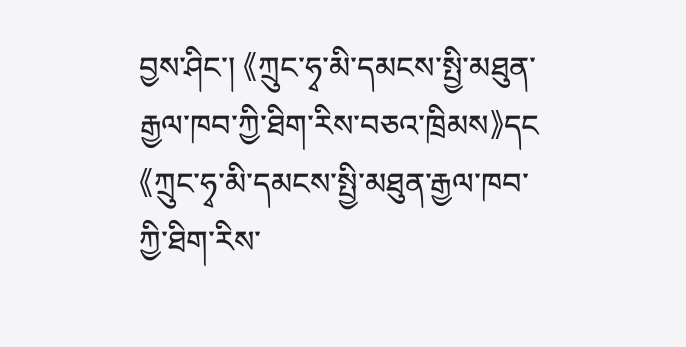བྱས་ཤིང་། 《ཀྲུང་ཧྭ་མི་དམངས་སྤྱི་མཐུན་རྒྱལ་ཁབ་ཀྱི་ཐིག་རིས་བཅའ་ཁྲིམས》དང《ཀྲུང་ཧྭ་མི་དམངས་སྤྱི་མཐུན་རྒྱལ་ཁབ་ཀྱི་ཐིག་རིས་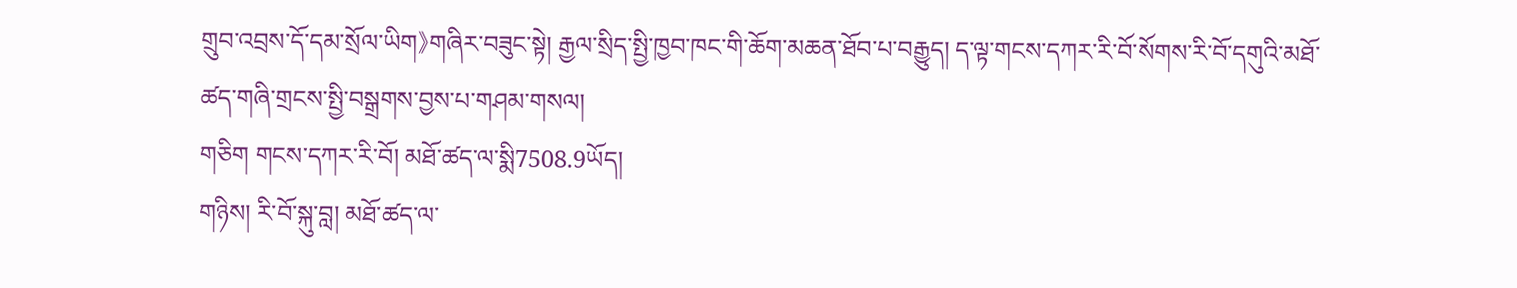གྲུབ་འབྲས་དོ་དམ་སྲོལ་ཡིག》གཞིར་བཟུང་སྟེ། རྒྱལ་སྲིད་སྤྱི་ཁྱབ་ཁང་གི་ཆོག་མཆན་ཐོབ་པ་བརྒྱུད། ད་ལྟ་གངས་དཀར་རི་བོ་སོགས་རི་བོ་དགུའི་མཐོ་ཚད་གཞི་གྲངས་སྤྱི་བསྒྲགས་བྱས་པ་གཤམ་གསལ།
གཅིག གངས་དཀར་རི་བོ། མཐོ་ཚད་ལ་སྨི7508.9ཡོད།
གཉིས། རི་བོ་སྐུ་བླ། མཐོ་ཚད་ལ་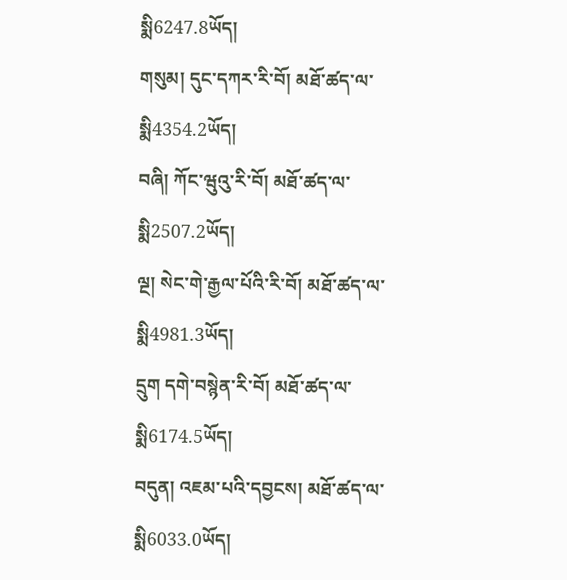སྨི6247.8ཡོད།
གསུམ། དུང་དཀར་རི་བོ། མཐོ་ཚད་ལ་སྨི4354.2ཡོད།
བཞི། ཀོང་ཝུའུ་རི་བོ། མཐོ་ཚད་ལ་སྨི2507.2ཡོད།
ལྔ། སེང་གེ་རྒྱལ་པོའི་རི་བོ། མཐོ་ཚད་ལ་སྨི4981.3ཡོད།
དྲུག དགེ་བསྙེན་རི་བོ། མཐོ་ཚད་ལ་སྨི6174.5ཡོད།
བདུན། འཇམ་པའི་དབྱངས། མཐོ་ཚད་ལ་སྨི6033.0ཡོད།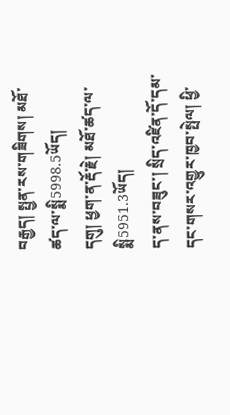བརྒྱད། སྤྱན་རས་གཟིགས། མཐོ་ཚད་ལ་སྨི5998.5ཡོད།
དགུ། ཕྱག་ན་རྡོ་རྗེ། མཐོ་ཚད་ལ་སྨི5951.3ཡོད།
ད་ནས་བཟུང་། སྲིད་འཛིན་དོ་དམ་དང་གསར་འགྱུར་ཁྱབ་སྤེལ། ཕྱི་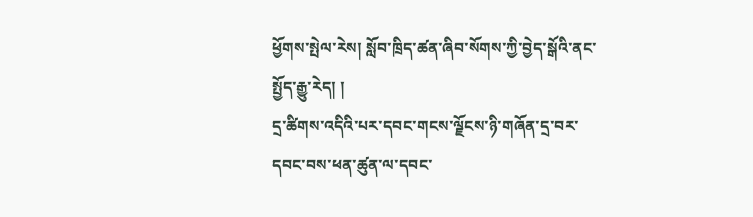ཕྱོགས་སྤེལ་རེས། སློབ་ཁྲིད་ཚན་ཞིབ་སོགས་ཀྱི་བྱེད་སྒོའི་ནང་སྤྱོད་རྒྱུ་རེད། །
དྲ་ཚིགས་འདིའི་པར་དབང་གངས་ལྗོངས་ཉི་གཞོན་དྲ་བར་དབང་བས་ཕན་ཚུན་ལ་དབང་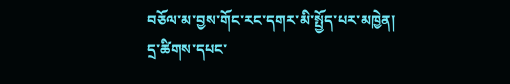བཅོལ་མ་བྱས་གོང་རང་དགར་མི་སྤྱོད་པར་མཁྱེན།
དྲ་ཚིགས་དཔང་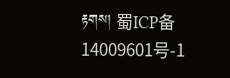རྟགས། 蜀ICP备14009601号-1